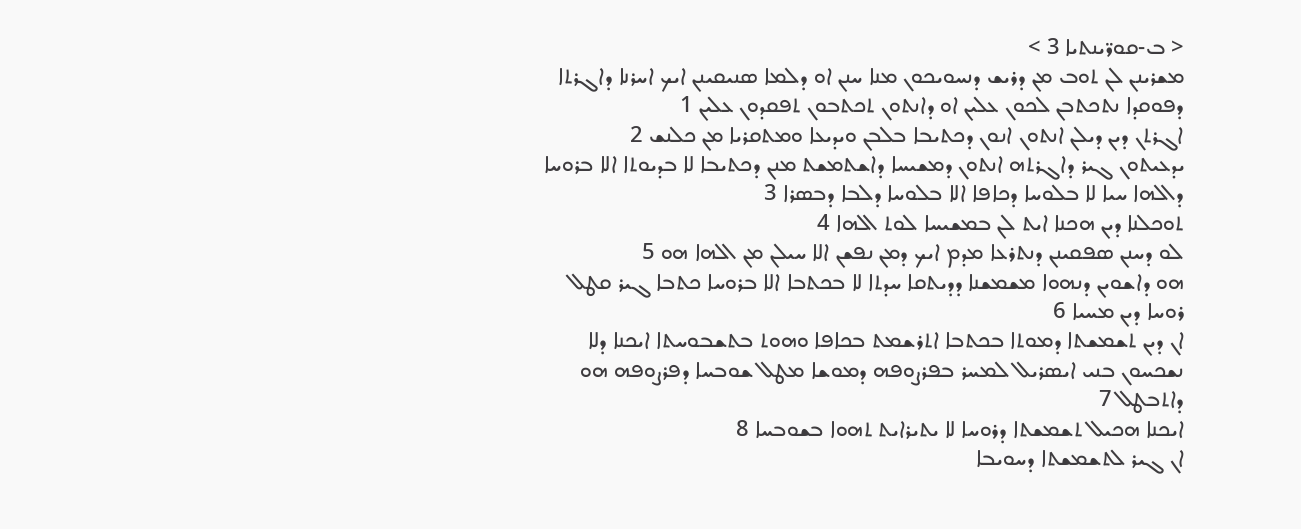< ܒ-ܩܘܪ̈ܝܢܬܝܐ 3 >
ܡܫܪܝܢܢ ܠܢ ܬܘܒ ܡܢ ܕܪܝܫ ܕܢܚܘܝܟܘܢ ܡܢܐ ܚܢܢ ܐܘ ܕܠܡܐ ܤܢܝܩܝܢܢ ܐܝܟ ܐܚܪܢܐ ܕܐܓܪܬܐ ܕܦܘܩܕܐ ܢܬܟܬܒܢ ܠܟܘܢ ܥܠܝܢ ܐܘ ܕܐܢܬܘܢ ܬܟܬܒܘܢ ܬܦܩܕܘܢ ܥܠܝܢ 1
ܐܓܪܬܢ ܕܝܢ ܕܝܠܢ ܐܢܬܘܢ ܐܢܘܢ ܕܟܬܝܒܐ ܒܠܒܢ ܘܝܕܝܥܐ ܘܡܬܩܪܝܐ ܡܢ ܟܠܢܫ 2
ܝܕܥܝܬܘܢ ܓܝܪ ܕܐܓܪܬܗ ܐܢܬܘܢ ܕܡܫܝܚܐ ܕܐܫܬܡܫܬ ܡܢܢ ܕܟܬܝܒܐ ܠܐ ܒܕܝܘܬܐ ܐܠܐ ܒܪܘܚܐ ܕܐܠܗܐ ܚܝܐ ܠܐ ܒܠܘܚܐ ܕܟܐܦܐ ܐܠܐ ܒܠܘܚܐ ܕܠܒܐ ܕܒܤܪܐ 3
ܬܘܟܠܢܐ ܕܝܢ ܗܟܢܐ ܐܝܬ ܠܢ ܒܡܫܝܚܐ ܠܘܬ ܐܠܗܐ 4
ܠܘ ܕܚܢܢ ܤܦܩܝܢܢ ܕܢܬܪܥܐ ܡܕܡ ܐܝܟ ܕܡܢ ܢܦܫܢ ܐܠܐ ܚܝܠܢ ܡܢ ܐܠܗܐ ܗܘ 5
ܗܘ ܕܐܫܘܝܢ ܕܢܗܘܐ ܡܫܡܫܢܐ ܕܕܝܬܩܐ ܚܕܬܐ ܠܐ ܒܟܬܒܐ ܐܠܐ ܒܪܘܚܐ ܟܬܒܐ ܓܝܪ ܩܛܠ ܪܘܚܐ ܕܝܢ ܡܚܝܐ 6
ܐܢ ܕܝܢ ܬܫܡܫܬܐ ܕܡܘܬܐ ܒܟܬܒܐ ܐܬܪܫܡܬ ܒܟܐܦܐ ܘܗܘܬ ܒܬܫܒܘܚܬܐ ܐܝܟܢܐ ܕܠܐ ܢܫܟܚܘܢ ܒܢܝ ܐܝܤܪܝܠ ܠܡܚܪ ܒܦܪܨܘܦܗ ܕܡܘܫܐ ܡܛܠ ܫܘܒܚܐ ܕܦܪܨܘܦܗ ܗܘ ܕܐܬܒܛܠ 7
ܐܝܟܢܐ ܗܟܝܠ ܬܫܡܫܬܐ ܕܪܘܚܐ ܠܐ ܝܬܝܪܐܝܬ ܬܗܘܐ ܒܫܘܒܚܐ 8
ܐܢ ܓܝܪ ܠܬܫܡܫܬܐ ܕܚܘܝܒܐ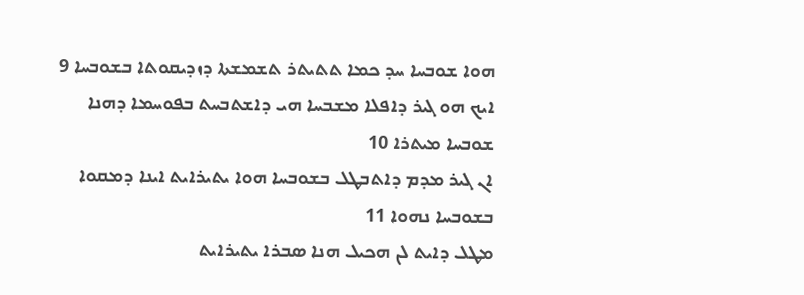ܗܘܐ ܫܘܒܚܐ ܚܕ ܟܡܐ ܬܬܝܬܪ ܬܫܡܫܬܐ ܕܙܕܝܩܘܬܐ ܒܫܘܒܚܐ 9
ܐܝܟ ܗܘ ܓܝܪ ܕܐܦܠܐ ܡܫܒܚܐ ܗܝ ܕܐܫܬܒܚܬ ܒܦܘܚܡܐ ܕܗܢܐ ܫܘܒܚܐ ܡܝܬܪܐ 10
ܐܢ ܓܝܪ ܡܕܡ ܕܐܬܒܛܠ ܒܫܘܒܚܐ ܗܘܐ ܝܬܝܪܐܝܬ ܐܝܢܐ ܕܡܩܘܐ ܒܫܘܒܚܐ ܢܗܘܐ 11
ܡܛܠ ܕܐܝܬ ܠܢ ܗܟܝܠ ܗܢܐ ܤܒܪܐ ܝܬܝܪܐܝܬ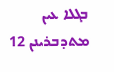ܒܓܠܐ ܥܝܢ ܡܬܕܒܪܝܢܢ 12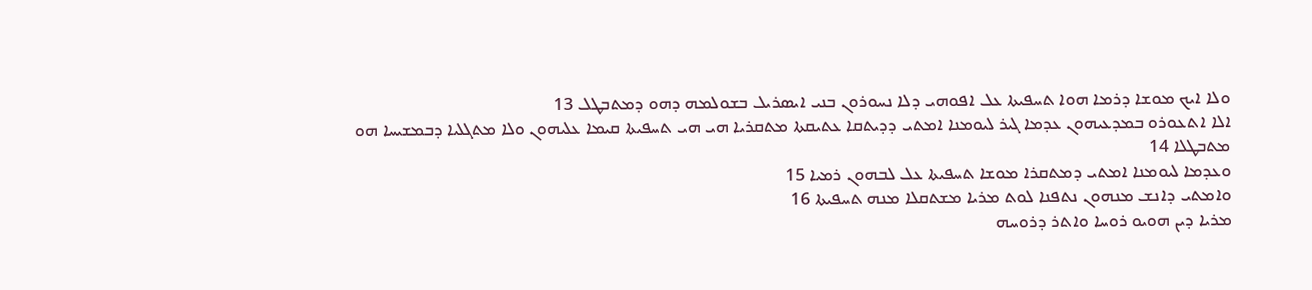ܘܠܐ ܐܝܟ ܡܘܫܐ ܕܪܡܐ ܗܘܐ ܬܚܦܝܬܐ ܥܠ ܐܦܘܗܝ ܕܠܐ ܢܚܘܪܘܢ ܒܢܝ ܐܝܤܪܝܠ ܒܫܘܠܡܗ ܕܗܘ ܕܡܬܒܛܠ 13
ܐܠܐ ܐܬܥܘܪܘ ܒܡܕܥܝܗܘܢ ܥܕܡܐ ܓܝܪ ܠܝܘܡܢܐ ܐܡܬܝ ܕܕܝܬܩܐ ܥܬܝܩܬܐ ܡܬܩܪܝܐ ܗܝ ܗܝ ܬܚܦܝܬܐ ܩܝܡܐ ܥܠܝܗܘܢ ܘܠܐ ܡܬܓܠܝܐ ܕܒܡܫܝܚܐ ܗܘ ܡܬܒܛܠܐ 14
ܘܥܕܡܐ ܠܝܘܡܢܐ ܐܡܬܝ ܕܡܬܩܪܐ ܡܘܫܐ ܬܚܦܝܬܐ ܥܠ ܠܒܗܘܢ ܪܡܝܐ 15
ܘܐܡܬܝ ܕܐܢܫ ܡܢܗܘܢ ܢܬܦܢܐ ܠܘܬ ܡܪܝܐ ܡܫܬܩܠܐ ܡܢܗ ܬܚܦܝܬܐ 16
ܡܪܝܐ ܕܝܢ ܗܘܝܘ ܪܘܚܐ ܘܐܬܪ ܕܪܘܚܗ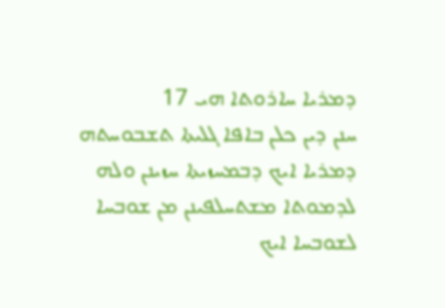ܕܡܪܝܐ ܚܐܪܘܬܐ ܗܝ 17
ܚܢܢ ܕܝܢ ܟܠܢ ܒܐܦܐ ܓܠܝܬܐ ܬܫܒܘܚܬܗ ܕܡܪܝܐ ܐܝܟ ܕܒܡܚܙܝܬܐ ܚܙܝܢܢ ܘܠܗ ܠܕܡܘܬܐ ܡܫܬܚܠܦܝܢܢ ܡܢ ܫܘܒܚܐ ܠܫܘܒܚܐ ܐܝܟ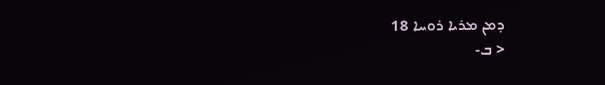ܕܡܢ ܡܪܝܐ ܪܘܚܐ 18
< ܒ-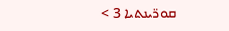ܩܘܪ̈ܝܢܬܝܐ 3 >